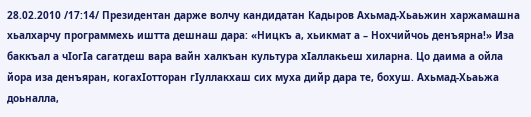28.02.2010 /17:14/ Президентан дарже волчу кандидатан Кадыров Ахьмад-Хьаьжин харжамашна хьалхарчу программехь иштта дешнаш дара: «Ницкъ а, хьикмат а – Нохчийчоь денъярна!» Иза баккъал а чIогIа сагатдеш вара вайн халкъан культура хIаллакьеш хиларна. Цо даима а ойла йора иза денъяран, когахIотторан гIуллакхаш сих муха дийр дара те, бохуш. Ахьмад-Хьаьжа доьналла,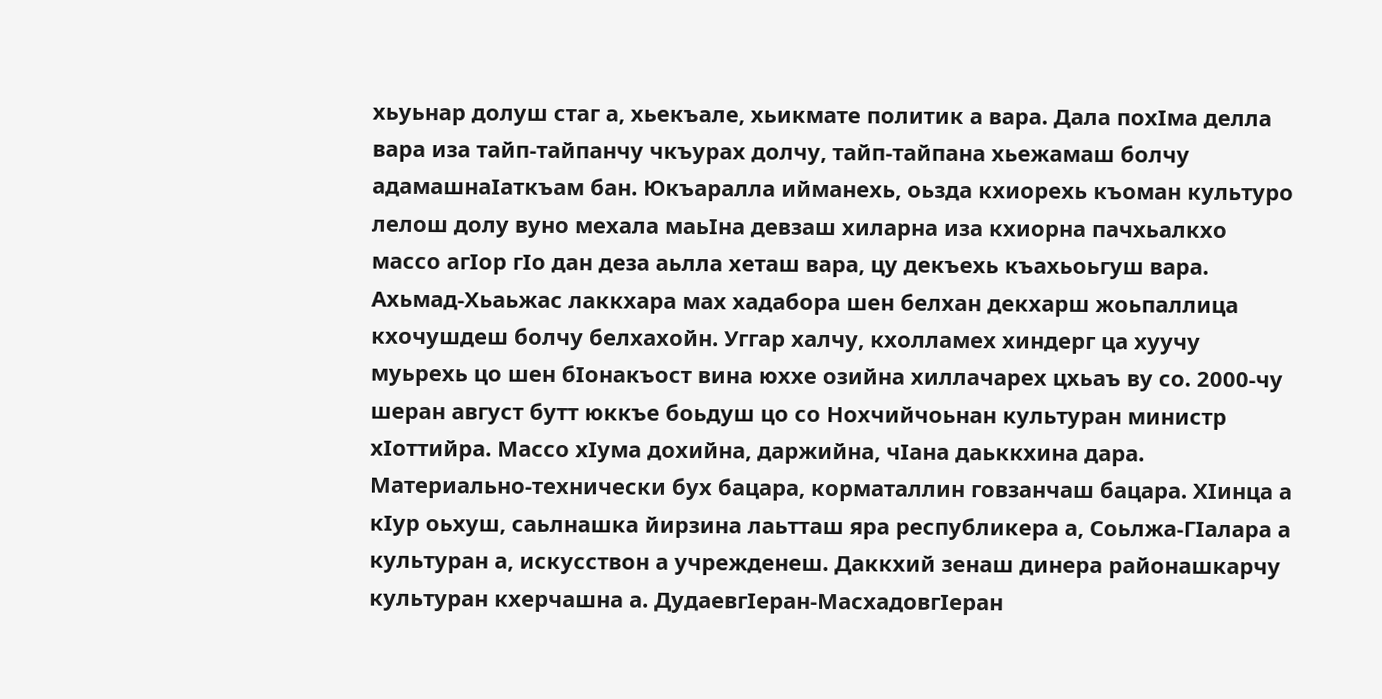хьуьнар долуш стаг а, хьекъале, хьикмате политик а вара. Дала похIма делла вара иза тайп-тайпанчу чкъурах долчу, тайп-тайпана хьежамаш болчу адамашнаIаткъам бан. Юкъаралла ийманехь, оьзда кхиорехь къоман культуро лелош долу вуно мехала маьIна девзаш хиларна иза кхиорна пачхьалкхо массо агIор гIо дан деза аьлла хеташ вара, цу декъехь къахьоьгуш вара. Ахьмад-Хьаьжас лаккхара мах хадабора шен белхан декхарш жоьпаллица кхочушдеш болчу белхахойн. Уггар халчу, кхолламех хиндерг ца хуучу муьрехь цо шен бIонакъост вина юххе озийна хиллачарех цхьаъ ву со. 2000-чу шеран август бутт юккъе боьдуш цо со Нохчийчоьнан культуран министр хIоттийра. Массо хIума дохийна, даржийна, чIана даьккхина дара. Материально-технически бух бацара, корматаллин говзанчаш бацара. ХIинца а кIур оьхуш, саьлнашка йирзина лаьтташ яра республикера а, Соьлжа-ГIалара а культуран а, искусствон а учрежденеш. Даккхий зенаш динера районашкарчу культуран кхерчашна а. ДудаевгIеран-МасхадовгIеран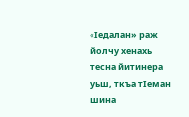«Iедалан» раж йолчу хенахь тесна йитинера уьш, ткъа тIеман шина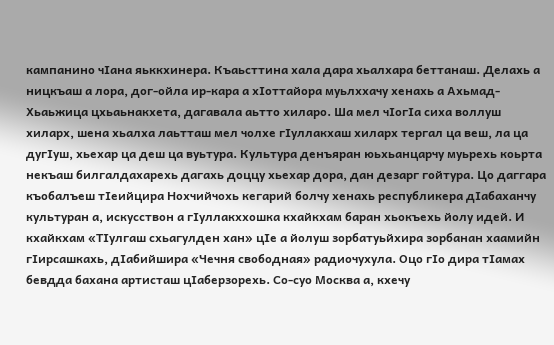кампанино чIана яьккхинера. Къаьсттина хала дара хьалхара беттанаш. Делахь а ницкъаш а лора, дог-ойла ир-кара а хIоттайора муьлххачу хенахь а Ахьмад-Хьаьжица цхьаьнакхета, дагавала аьтто хиларо. Ша мел чIогIа сиха воллуш хиларх, шена хьалха лаьтташ мел чолхе гIуллакхаш хиларх тергал ца веш, ла ца дугIуш, хьехар ца деш ца вуьтура. Культура денъяран юьхьанцарчу муьрехь коьрта некъаш билгалдахарехь дагахь доццу хьехар дора, дан дезарг гойтура. Цо даггара къобалъеш тIеийцира Нохчийчохь кегарий болчу хенахь республикера дIабаханчу культуран а, искусствон а гIуллакххошка кхайкхам баран хьокъехь йолу идей. И кхайкхам «ТIулгаш схьагулден хан» цIе а йолуш зорбатуьйхира зорбанан хаамийн гIирсашкахь, дIабийшира «Чечня свободная» радиочухула. Оцо гIо дира тIамах бевдда бахана артисташ цIаберзорехь. Со-суо Москва а, кхечу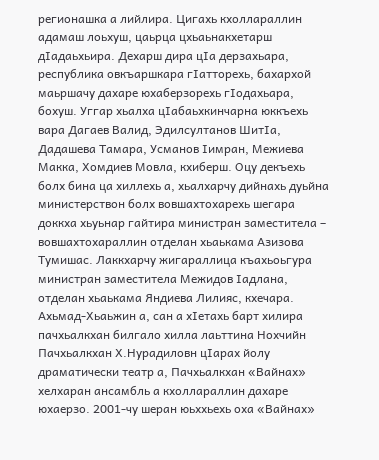регионашка а лийлира. Цигахь кхоллараллин адамаш лоьхуш, цаьрца цхьаьнакхетарш дIадаьхьира. Дехарш дира цIа дерзахьара, республика овкъаршкара гIатторехь, бахархой маьршачу дахаре юхаберзорехь гIодахьара, бохуш. Уггар хьалха цIабаьхкинчарна юккъехь вара Дагаев Валид, Эдилсултанов ШитIа, Дадашева Тамара, Усманов Iимран, Межиева Макка, Хомдиев Мовла, кхиберш. Оцу декъехь болх бина ца хиллехь а, хьалхарчу дийнахь дуьйна министерствон болх вовшахтохарехь шегара доккха хьуьнар гайтира министран заместитела – вовшахтохараллин отделан хьаькама Азизова Тумишас. Лаккхарчу жигараллица къахьоьгура министран заместитела Межидов Iадлана, отделан хьаькама Яндиева Лилияс, кхечара. Ахьмад-Хьаьжин а, сан а хIетахь барт хилира пачхьалкхан билгало хилла лаьттина Нохчийн Пачхьалкхан Х.Нурадиловн цIарах йолу драматически театр а, Пачхьалкхан «Вайнах» хелхаран ансамбль а кхоллараллин дахаре юхаерзо. 2001-чу шеран юьххьехь оха «Вайнах»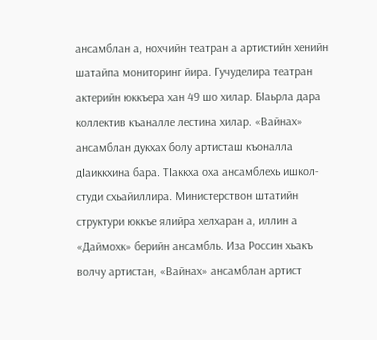ансамблан а, нохчийн театран а артистийн хенийн шатайпа мониторинг йира. Гучуделира театран актерийн юккъера хан 49 шо хилар. БIаьрла дара коллектив къаналле лестина хилар. «Вайнах» ансамблан дукхах болу артисташ къоналла дIаиккхина бара. ТIаккха оха ансамблехь ишкол-студи схьайиллира. Министерствон штатийн структури юккъе ялийра хелхаран а, иллин а «Даймохк» берийн ансамбль. Иза Россин хьакъ волчу артистан, «Вайнах» ансамблан артист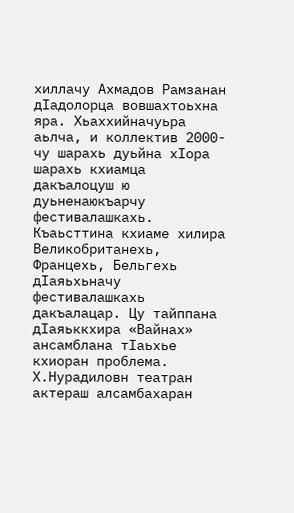хиллачу Ахмадов Рамзанан дIадолорца вовшахтоьхна яра. Хьаххийначуьра аьлча, и коллектив 2000-чу шарахь дуьйна хIора шарахь кхиамца дакъалоцуш ю дуьненаюкъарчу фестивалашкахь. Къаьсттина кхиаме хилира Великобританехь, Францехь, Бельгехь дIаяьхьначу фестивалашкахь дакъалацар. Цу тайппана дIаяьккхира «Вайнах» ансамблана тIаьхье кхиоран проблема. Х.Нурадиловн театран актераш алсамбахаран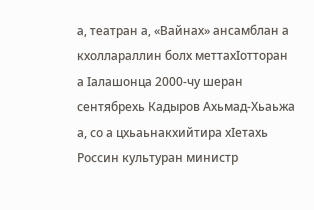а, театран а, «Вайнах» ансамблан а кхоллараллин болх меттахIотторан а Iалашонца 2000-чу шеран сентябрехь Кадыров Ахьмад-Хьаьжа а, со а цхьаьнакхийтира хIетахь Россин культуран министр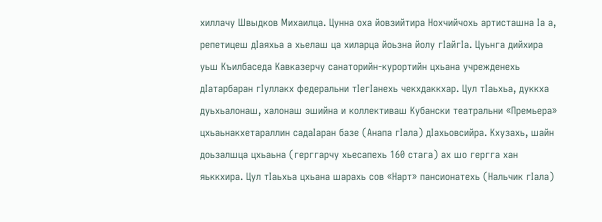хиллачу Швыдков Михаилца. Цунна оха йовзийтира Нохчийчохь артисташна Iа а, репетицеш дIаяхьа а хьелаш ца хиларца йоьзна йолу гIайгIа. Цуьнга дийхира уьш Къилбаседа Кавказерчу санаторийн-курортийн цхьана учрежденехь дIатарбаран гIуллакх федеральни тIегIанехь чекхдаккхар. Цул тIаьхьа, дуккха дуьхьалонаш, халонаш эшийна и коллективаш Кубански театральни «Премьера» цхьаьнакхетараллин садаIаран базе (Анапа гIала) дIахьовсийра. Кхузахь, шайн доьзалшца цхьаьна (герггарчу хьесапехь 160 стага) ах шо гергга хан яьккхира. Цул тIаьхьа цхьана шарахь сов «Нарт» пансионатехь (Нальчик гIала)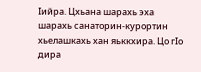Iийра. Цхьана шарахь эха шарахь санаторин-курортин хьелашкахь хан яьккхира. Цо гIо дира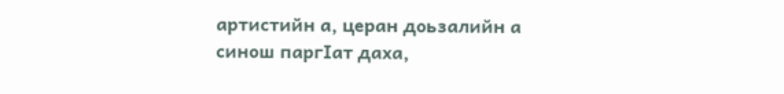артистийн а, церан доьзалийн а синош паргIат даха,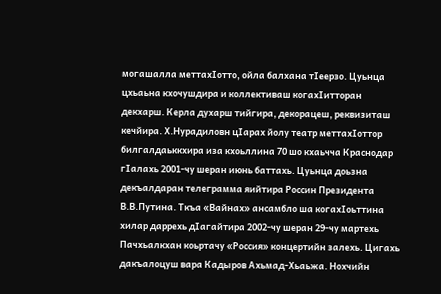могашалла меттахIотто, ойла балхана тIеерзо. Цуьнца цхьаьна кхочушдира и коллективаш когахIитторан декхарш. Керла духарш тийгира, декорацеш, реквизиташ кечйира. Х.Нурадиловн цIарах йолу театр меттахIоттор билгалдаьккхира иза кхоьллина 70 шо кхаьчча Краснодар гIалахь 2001-чу шеран июнь баттахь. Цуьнца доьзна декъалдаран телеграмма яийтира Россин Президента В.В.Путина. Ткъа «Вайнах» ансамбло ша когахIоьттина хилар даррехь дIагайтира 2002-чу шеран 29-чу мартехь Пачхьалкхан коьртачу «Россия» концертийн залехь. Цигахь дакъалоцуш вара Кадыров Ахьмад-Хьаьжа. Нохчийн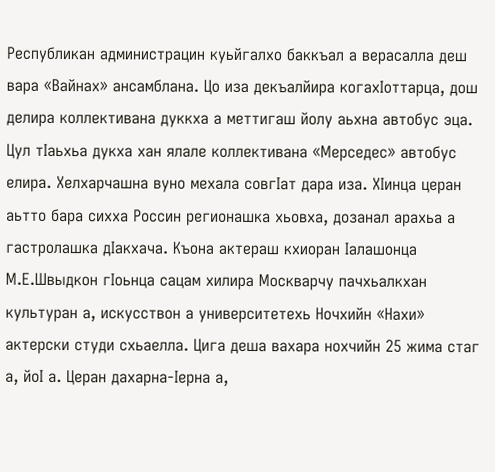Республикан администрацин куьйгалхо баккъал а верасалла деш вара «Вайнах» ансамблана. Цо иза декъалйира когахIоттарца, дош делира коллективана дуккха а меттигаш йолу аьхна автобус эца. Цул тIаьхьа дукха хан ялале коллективана «Мерседес» автобус елира. Хелхарчашна вуно мехала совгIат дара иза. ХIинца церан аьтто бара сихха Россин регионашка хьовха, дозанал арахьа а гастролашка дIакхача. Къона актераш кхиоран Iалашонца М.Е.Швыдкон гIоьнца сацам хилира Москварчу пачхьалкхан культуран а, искусствон а университетехь Ночхийн «Нахи» актерски студи схьаелла. Цига деша вахара нохчийн 25 жима стаг а, йоI а. Церан дахарна-Iерна а,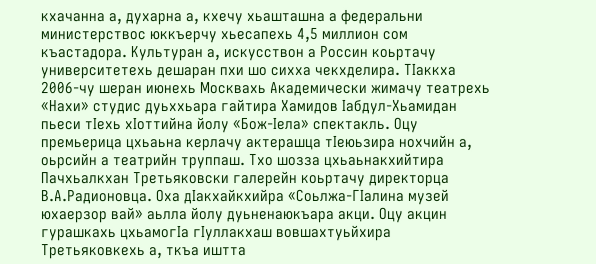кхачанна а, духарна а, кхечу хьашташна а федеральни министерствос юккъерчу хьесапехь 4,5 миллион сом къастадора. Культуран а, искусствон а Россин коьртачу университетехь дешаран пхи шо сихха чекхделира. ТIаккха 2006-чу шеран июнехь Москвахь Академически жимачу театрехь «Нахи» студис дуьххьара гайтира Хамидов Iабдул-Хьамидан пьеси тIехь хIоттийна йолу «Бож-Iела» спектакль. Оцу премьерица цхьаьна керлачу актерашца тIеюьзира нохчийн а, оьрсийн а театрийн труппаш. Тхо шозза цхьаьнакхийтира Пачхьалкхан Третьяковски галерейн коьртачу директорца В.А.Радионовца. Оха дIакхайкхийра «Соьлжа-ГIалина музей юхаерзор вай» аьлла йолу дуьненаюкъара акци. Оцу акцин гурашкахь цхьамогIа гIуллакхаш вовшахтуьйхира Третьяковкехь а, ткъа иштта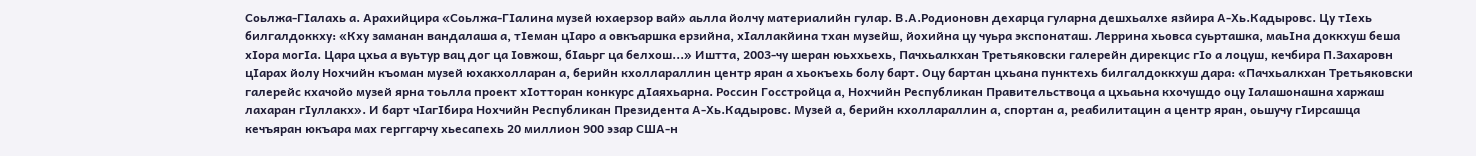Соьлжа-ГIалахь а. Арахийцира «Соьлжа-ГIалина музей юхаерзор вай» аьлла йолчу материалийн гулар. В.А.Родионовн дехарца гуларна дешхьалхе язйира А-Хь.Кадыровс. Цу тIехь билгалдоккху: «Кху заманан вандалаша а, тIеман цIаро а овкъаршка ерзийна, хIаллакйина тхан музейш, йохийна цу чуьра экспонаташ. Леррина хьовса суьрташка, маьIна доккхуш беша хIора могIа. Цара цхьа а вуьтур вац дог ца Iовжош, бIаьрг ца белхош...» Иштта, 2003-чу шеран юьххьехь, Пачхьалкхан Третьяковски галерейн дирекцис гIо а лоцуш, кечбира П.Захаровн цIарах йолу Нохчийн къоман музей юхакхолларан а, берийн кхоллараллин центр яран а хьокъехь болу барт. Оцу бартан цхьана пунктехь билгалдоккхуш дара: «Пачхьалкхан Третьяковски галерейс кхачойо музей ярна тоьлла проект хIотторан конкурс дIаяхьарна. Россин Госстройца а, Нохчийн Республикан Правительствоца а цхьаьна кхочушдо оцу Iалашонашна харжаш лахаран гIуллакх». И барт чIагIбира Нохчийн Республикан Президента А-Хь.Кадыровс. Музей а, берийн кхоллараллин а, спортан а, реабилитацин а центр яран, оьшучу гIирсашца кечъяран юкъара мах герггарчу хьесапехь 20 миллион 900 эзар США-н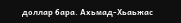доллар бара. Ахьмад-Хьаьжас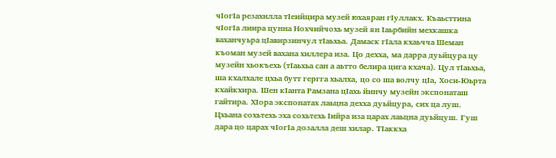чIогIа резахилла тIеийцира музей юхаяран гIуллакх. Къаьсттина чIогIа лиира цунна Нохчийчохь музей ян Iаьрбийн мехкашка ваханчуьра цIавирзинчул тIаьхьа. Дамаск гIала кхаьчча Шеман къоман музей вахана хиллера иза. Цо дехха, ма дарра дуьйцура цу музейн хьокъехь (тIаьхьа сан а аьтто белира цига кхача). Цул тIаьхьа, ша кхалхале цхьа бутт гергга хьалха, цо со ша волчу цIа, Хоси-Юьрта кхайкхира. Шен кIанта Рамзана цIахь йинчу музейн экспонаташ гайтира. ХIора экспонатах лаьцна дехха дуьйцура, сих ца луш. Цхьана сохьтехь эха сохьтехь Iийра иза царах лаьцна дуьйцуш. Гуш дара цо царах чIогIа дозалла деш хилар. ТIаккха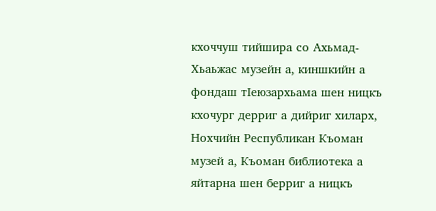кхоччуш тийшира со Ахьмад-Хьаьжас музейн а, киншкийн а фондаш тIеюзархьама шен ницкъ кхочург дерриг а дийриг хиларх, Нохчийн Республикан Къоман музей а, Къоман библиотека а яйтарна шен берриг а ницкъ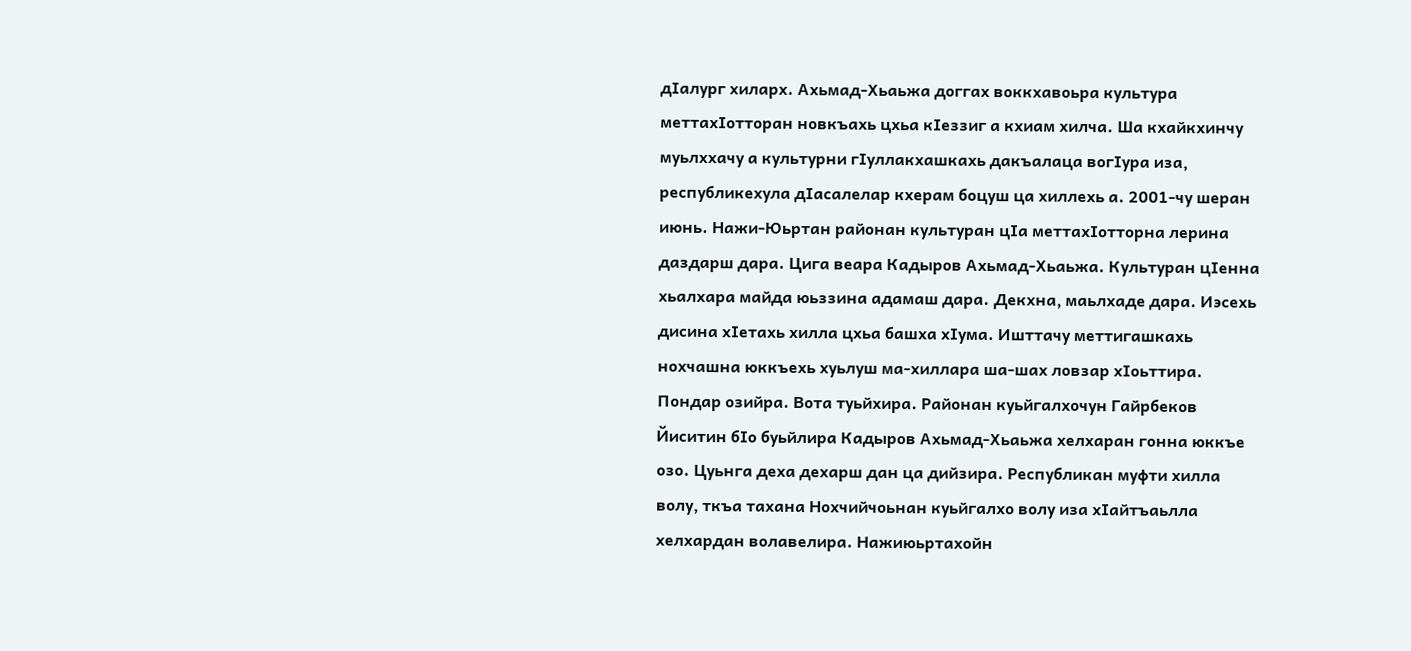дIалург хиларх. Ахьмад-Хьаьжа доггах воккхавоьра культура меттахIотторан новкъахь цхьа кIеззиг а кхиам хилча. Ша кхайкхинчу муьлххачу а культурни гIуллакхашкахь дакъалаца вогIура иза, республикехула дIасалелар кхерам боцуш ца хиллехь а. 2001-чу шеран июнь. Нажи-Юьртан районан культуран цIа меттахIотторна лерина даздарш дара. Цига веара Кадыров Ахьмад-Хьаьжа. Культуран цIенна хьалхара майда юьззина адамаш дара. Декхна, маьлхаде дара. Иэсехь дисина хIетахь хилла цхьа башха хIума. Ишттачу меттигашкахь нохчашна юккъехь хуьлуш ма-хиллара ша-шах ловзар хIоьттира. Пондар озийра. Вота туьйхира. Районан куьйгалхочун Гайрбеков Йиситин бIо буьйлира Кадыров Ахьмад-Хьаьжа хелхаран гонна юккъе озо. Цуьнга деха дехарш дан ца дийзира. Республикан муфти хилла волу, ткъа тахана Нохчийчоьнан куьйгалхо волу иза хIайтъаьлла хелхардан волавелира. Нажиюьртахойн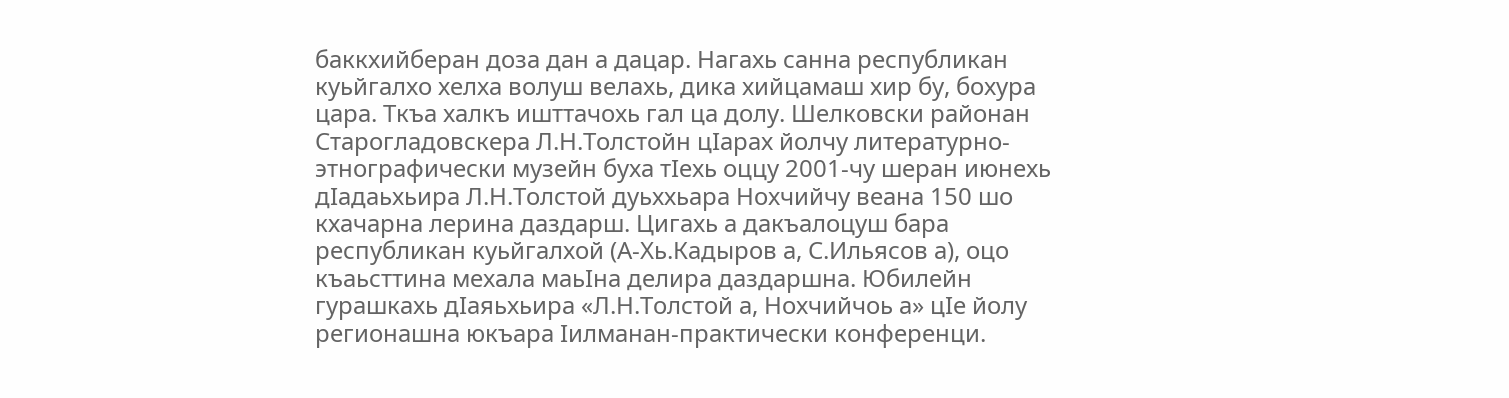баккхийберан доза дан а дацар. Нагахь санна республикан куьйгалхо хелха волуш велахь, дика хийцамаш хир бу, бохура цара. Ткъа халкъ ишттачохь гал ца долу. Шелковски районан Старогладовскера Л.Н.Толстойн цIарах йолчу литературно-этнографически музейн буха тIехь оццу 2001-чу шеран июнехь дIадаьхьира Л.Н.Толстой дуьххьара Нохчийчу веана 150 шо кхачарна лерина даздарш. Цигахь а дакъалоцуш бара республикан куьйгалхой (А-Хь.Кадыров а, С.Ильясов а), оцо къаьсттина мехала маьIна делира даздаршна. Юбилейн гурашкахь дIаяьхьира «Л.Н.Толстой а, Нохчийчоь а» цIе йолу регионашна юкъара Iилманан-практически конференци.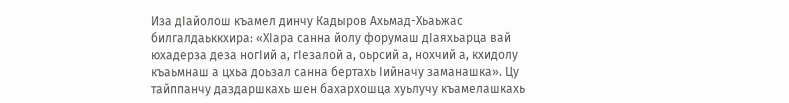Иза дIайолош къамел динчу Кадыров Ахьмад-Хьаьжас билгалдаьккхира: «ХIара санна йолу форумаш дIаяхьарца вай юхадерза деза ногIий а, гIезалой а, оьрсий а, нохчий а, кхидолу къаьмнаш а цхьа доьзал санна бертахь Iийначу заманашка». Цу тайппанчу даздаршкахь шен бахархошца хуьлучу къамелашкахь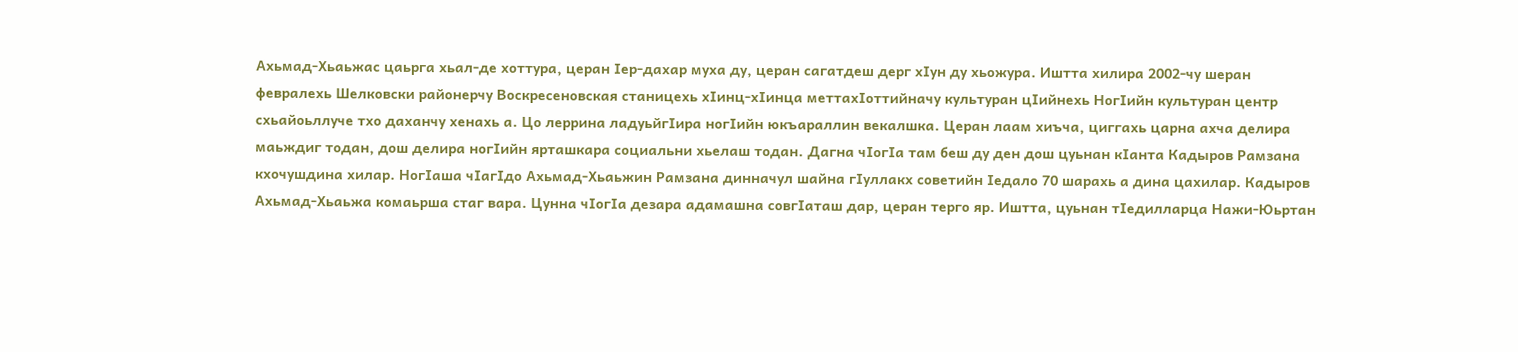Ахьмад-Хьаьжас цаьрга хьал-де хоттура, церан Iер-дахар муха ду, церан сагатдеш дерг хIун ду хьожура. Иштта хилира 2002-чу шеран февралехь Шелковски районерчу Воскресеновская станицехь хIинц-хIинца меттахIоттийначу культуран цIийнехь НогIийн культуран центр схьайоьллуче тхо даханчу хенахь а. Цо леррина ладуьйгIира ногIийн юкъараллин векалшка. Церан лаам хиъча, циггахь царна ахча делира маьждиг тодан, дош делира ногIийн ярташкара социальни хьелаш тодан. Дагна чIогIа там беш ду ден дош цуьнан кIанта Кадыров Рамзана кхочушдина хилар. НогIаша чIагIдо Ахьмад-Хьаьжин Рамзана динначул шайна гIуллакх советийн Iедало 70 шарахь а дина цахилар. Кадыров Ахьмад-Хьаьжа комаьрша стаг вара. Цунна чIогIа дезара адамашна совгIаташ дар, церан терго яр. Иштта, цуьнан тIедилларца Нажи-Юьртан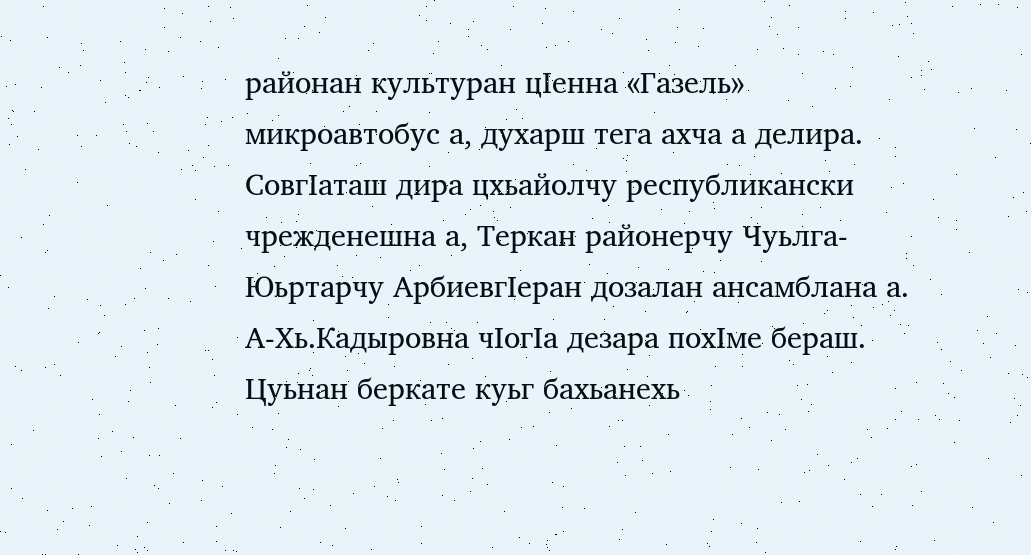районан культуран цIенна «Газель» микроавтобус а, духарш тега ахча а делира. СовгIаташ дира цхьайолчу республикански чрежденешна а, Теркан районерчу Чуьлга-Юьртарчу АрбиевгIеран дозалан ансамблана а. А-Хь.Кадыровна чIогIа дезара похIме бераш. Цуьнан беркате куьг бахьанехь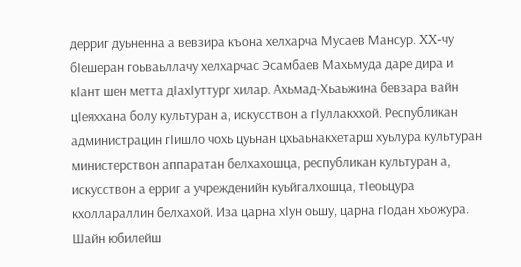дерриг дуьненна а вевзира къона хелхарча Мусаев Мансур. XX-чу бIешеран гоьваьллачу хелхарчас Эсамбаев Махьмуда даре дира и кIант шен метта дIахIуттург хилар. Ахьмад-Хьаьжина бевзара вайн цIеяххана болу культуран а, искусствон а гIуллакххой. Республикан администрацин гIишло чохь цуьнан цхьаьнакхетарш хуьлура культуран министерствон аппаратан белхахошца, республикан культуран а, искусствон а ерриг а учрежденийн куьйгалхошца, тIеоьцура кхоллараллин белхахой. Иза царна хIун оьшу, царна гIодан хьожура. Шайн юбилейш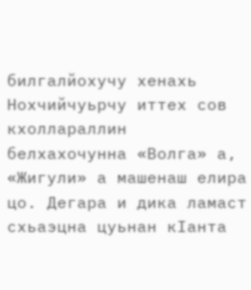билгалйохучу хенахь Нохчийчуьрчу иттех сов кхоллараллин белхахочунна «Волга» а, «Жигули» а машенаш елира цо. Дегара и дика ламаст схьаэцна цуьнан кIанта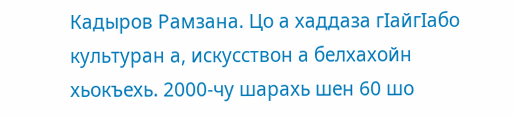Кадыров Рамзана. Цо а хаддаза гIайгIабо культуран а, искусствон а белхахойн хьокъехь. 2000-чу шарахь шен 60 шо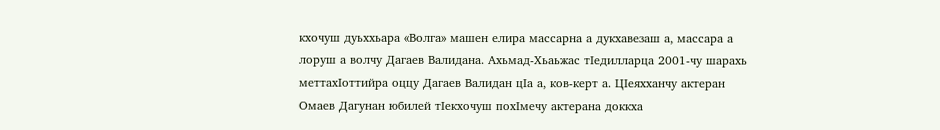кхочуш дуьххьара «Волга» машен елира массарна а дукхавезаш а, массара а лоруш а волчу Дагаев Валидана. Ахьмад-Хьаьжас тIедилларца 2001-чу шарахь меттахIоттийра оццу Дагаев Валидан цIа а, ков-керт а. ЦIеяхханчу актеран Омаев Дагунан юбилей тIекхочуш похIмечу актерана доккха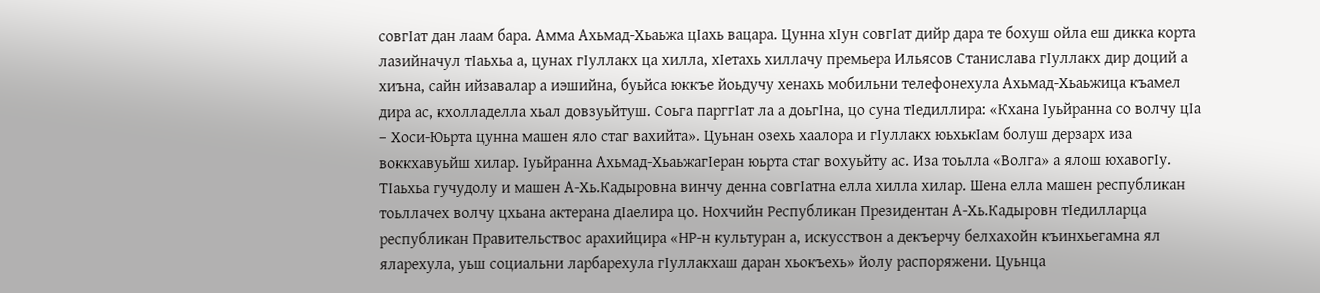совгIат дан лаам бара. Амма Ахьмад-Хьаьжа цIахь вацара. Цунна хIун совгIат дийр дара те бохуш ойла еш дикка корта лазийначул тIаьхьа а, цунах гIуллакх ца хилла, хIетахь хиллачу премьера Ильясов Станислава гIуллакх дир доций а хиъна, сайн ийзавалар а иэшийна, буьйса юккъе йоьдучу хенахь мобильни телефонехула Ахьмад-Хьаьжица къамел дира ас, кхолладелла хьал довзуьйтуш. Соьга парггIат ла а доьгIна, цо суна тIедиллира: «Кхана Iуьйранна со волчу цIа – Хоси-Юьрта цунна машен яло стаг вахийта». Цуьнан озехь хаалора и гIуллакх юьхькIам болуш дерзарх иза воккхавуьйш хилар. Iуьйранна Ахьмад-ХьаьжагIеран юьрта стаг вохуьйту ас. Иза тоьлла «Волга» а ялош юхавогIу. ТIаьхьа гучудолу и машен А-Хь.Кадыровна винчу денна совгIатна елла хилла хилар. Шена елла машен республикан тоьллачех волчу цхьана актерана дIаелира цо. Нохчийн Республикан Президентан А-Хь.Кадыровн тIедилларца республикан Правительствос арахийцира «НР-н культуран а, искусствон а декъерчу белхахойн къинхьегамна ял яларехула, уьш социальни ларбарехула гIуллакхаш даран хьокъехь» йолу распоряжени. Цуьнца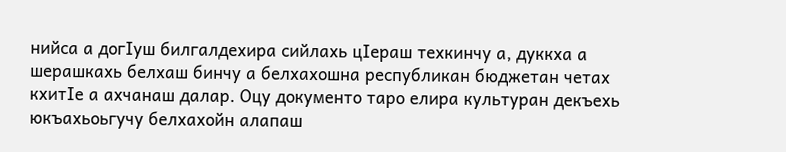нийса а догIуш билгалдехира сийлахь цIераш техкинчу а, дуккха а шерашкахь белхаш бинчу а белхахошна республикан бюджетан четах кхитIе а ахчанаш далар. Оцу документо таро елира культуран декъехь юкъахьоьгучу белхахойн алапаш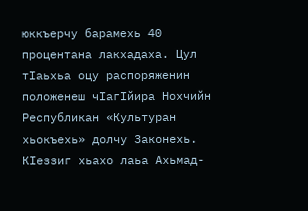юккъерчу барамехь 40 процентана лакхадаха. Цул тIаьхьа оцу распоряженин положенеш чIагIйира Нохчийн Республикан «Культуран хьокъехь» долчу Законехь. КIеззиг хьахо лаьа Ахьмад-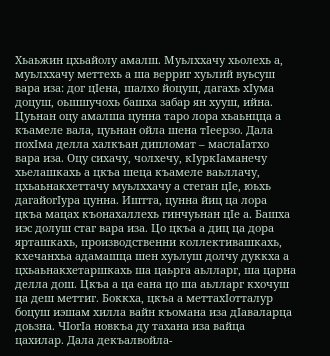Хьаьжин цхьайолу амалш. Муьлххачу хьолехь а, муьлххачу меттехь а ша верриг хуьлий вуьсуш вара иза: дог цIена, шалхо йоцуш, дагахь хIума доцуш, оьшшучохь башха забар ян хууш, ийна. Цуьнан оцу амалша цунна таро лора хьаьнцца а къамеле вала, цуьнан ойла шена тIеерзо. Дала похIма делла халкъан дипломат – маслаIатхо вара иза. Оцу сихачу, чолхечу, кIуркIаманечу хьелашкахь а цкъа шеца къамеле ваьллачу, цхьаьнакхеттачу муьлххачу а стеган цIе, юьхь дагайогIура цунна. Иштта, цунна йиц ца лора цкъа мацах къонахаллехь гинчуьнан цIе а. Башха иэс долуш стаг вара иза. Цо цкъа а диц ца дора ярташкахь, производственни коллективашкахь, кхечанхьа адамашца шен хуьлуш долчу дуккха а цхьаьнакхетаршкахь ша цаьрга аьлларг, ша царна делла дош. Цкъа а ца еана цо ша аьлларг кхочуш ца деш меттиг. Боккха, цкъа а меттахIотталур боцуш иэшам хилла вайн къомана иза дIаваларца доьзна. ЧIогIа новкъа ду тахана иза вайца цахилар. Дала декъалвойла-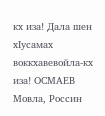кх иза! Дала шен хIусамах воккхавевойла-кх иза! ОСМАЕВ Мовла, Россин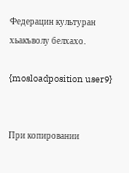Федерацин культуран хьакъволу белхахо.

{mosloadposition user9}


При копировании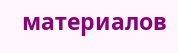материалов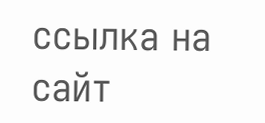ссылка на сайт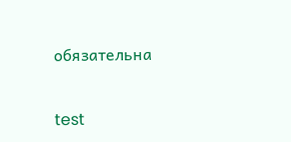обязательна

test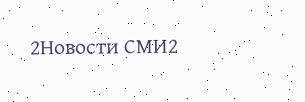2Новости СМИ2